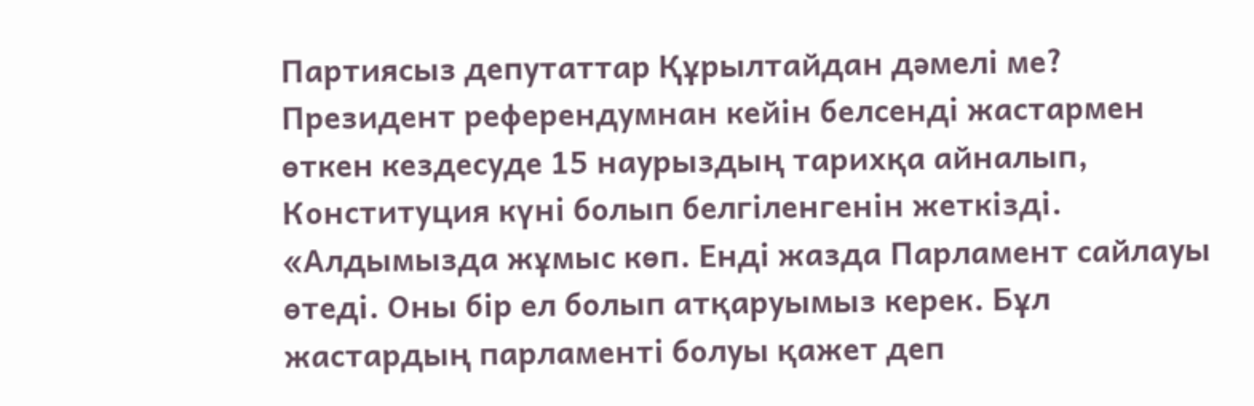Партиясыз депутаттар Құрылтайдан дәмелі ме?
Президент референдумнан кейін белсенді жастармен өткен кездесуде 15 наурыздың тарихқа айналып, Конституция күні болып белгіленгенін жеткізді. «Алдымызда жұмыс көп. Енді жазда Парламент сайлауы өтеді. Оны бір ел болып атқаруымыз керек. Бұл жастардың парламенті болуы қажет деп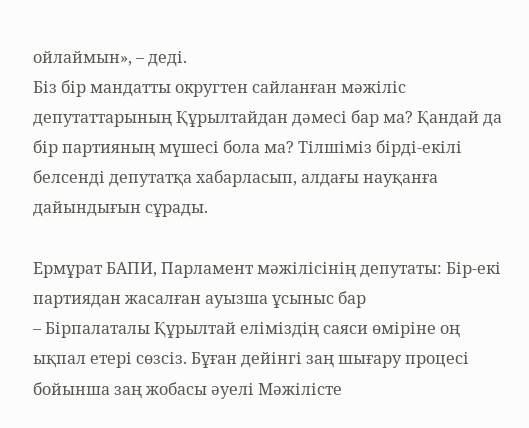ойлаймын», – деді.
Біз бір мандатты округтен сайланған мәжіліс депутаттарының Құрылтайдан дәмесі бар ма? Қандай да бір партияның мүшесі бола ма? Тілшіміз бірді-екілі белсенді депутатқа хабарласып, алдағы науқанға дайындығын сұрады.

Ермұрат БАПИ, Парламент мәжілісінің депутаты: Бір-екі партиядан жасалған ауызша ұсыныс бар
– Бірпалаталы Құрылтай еліміздің саяси өміріне оң ықпал етері сөзсіз. Бұған дейінгі заң шығару процесі бойынша заң жобасы әуелі Мәжілісте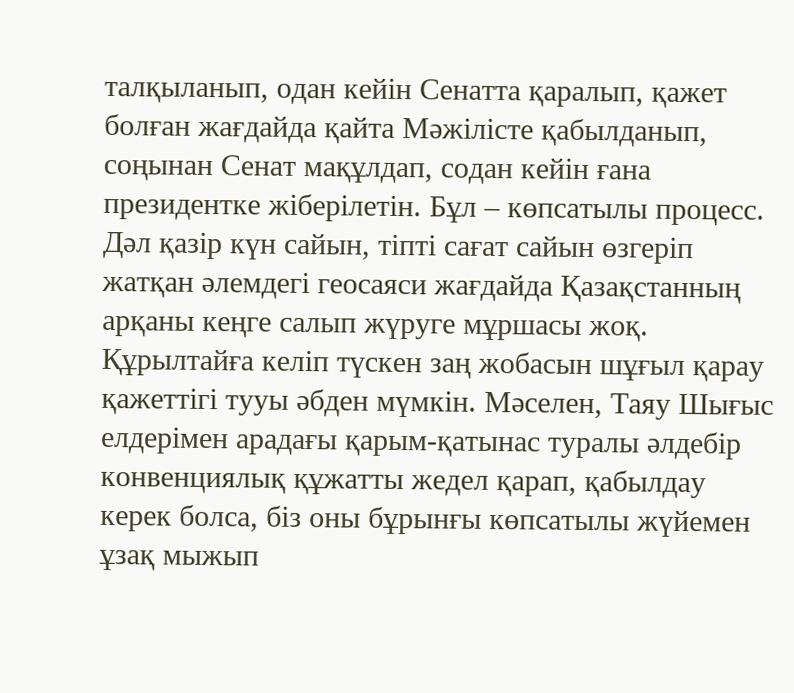талқыланып, одан кейін Сенатта қаралып, қажет болған жағдайда қайта Мәжілісте қабылданып, соңынан Сенат мақұлдап, содан кейін ғана президентке жіберілетін. Бұл – көпсатылы процесс. Дәл қазір күн сайын, тіпті сағат сайын өзгеріп жатқан әлемдегі геосаяси жағдайда Қазақстанның арқаны кеңге салып жүруге мұршасы жоқ. Құрылтайға келіп түскен заң жобасын шұғыл қарау қажеттігі тууы әбден мүмкін. Мәселен, Таяу Шығыс елдерімен арадағы қарым-қатынас туралы әлдебір конвенциялық құжатты жедел қарап, қабылдау керек болса, біз оны бұрынғы көпсатылы жүйемен ұзақ мыжып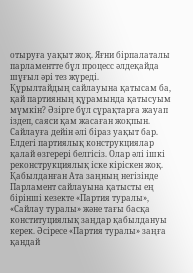отыруға уақыт жоқ. Яғни бірпалаталы парламентте бұл процесс әлдеқайда шұғыл әрі тез жүреді.
Құрылтайдың сайлауына қатысам ба, қай партияның құрамында қатысуым мүмкін? Әзірге бұл сұрақтарға жауап іздеп, саяси қам жасаған жоқпын. Сайлауға дейін әлі біраз уақыт бар. Елдегі партиялық конструкциялар қалай өзгерері белгісіз. Олар әлі ішкі реконструкциялық іске кіріскен жоқ. Қабылданған Ата заңның негізінде Парламент сайлауына қатысты ең бірінші кезекте «Партия туралы», «Сайлау туралы» және тағы басқа конституциялық заңдар қабылдануы керек. Әсіресе «Партия туралы» заңға қандай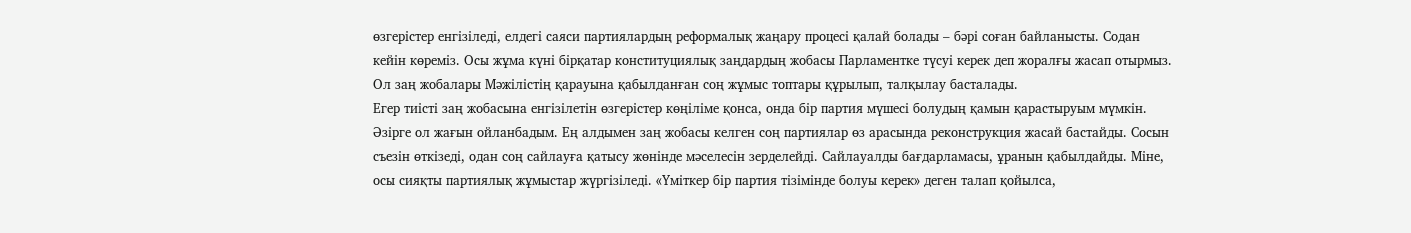өзгерістер енгізіледі, елдегі саяси партиялардың реформалық жаңару процесі қалай болады – бәрі соған байланысты. Содан кейін көреміз. Осы жұма күні бірқатар конституциялық заңдардың жобасы Парламентке түсуі керек деп жоралғы жасап отырмыз. Ол заң жобалары Мәжілістің қарауына қабылданған соң жұмыс топтары құрылып, талқылау басталады.
Егер тиісті заң жобасына енгізілетін өзгерістер көңіліме қонса, онда бір партия мүшесі болудың қамын қарастыруым мүмкін. Әзірге ол жағын ойланбадым. Ең алдымен заң жобасы келген соң партиялар өз арасында реконструкция жасай бастайды. Сосын съезін өткізеді, одан соң сайлауға қатысу жөнінде мәселесін зерделейді. Сайлауалды бағдарламасы, ұранын қабылдайды. Міне, осы сияқты партиялық жұмыстар жүргізіледі. «Үміткер бір партия тізімінде болуы керек» деген талап қойылса,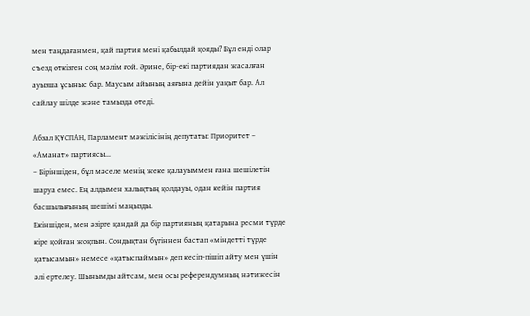мен таңдағанмен, қай партия мені қабылдай қояды? Бұл енді олар съезд өткізген соң мәлім ғой. Әрине, бір-екі партиядан жасалған ауызша ұсыныс бар. Маусым айының аяғына дейін уақыт бар. Ал сайлау шілде және тамызда өтеді.

Абзал ҚҰСПАН, Парламент мәжілісінің депутаты: Приоритет – «Аманат» партиясы...
– Біріншіден, бұл мәселе менің жеке қалауыммен ғана шешілетін шаруа емес. Ең алдымен халықтың қолдауы, одан кейін партия басшылығының шешімі маңызды.
Екіншіден, мен әзірге қандай да бір партияның қатарына ресми түрде кіре қойған жоқпын. Сондықтан бүгіннен бастап «міндетті түрде қатысамын» немесе «қатыспаймын» деп кесіп-пішіп айту мен үшін әлі ертелеу. Шынымды айтсам, мен осы референдумның нәтижесін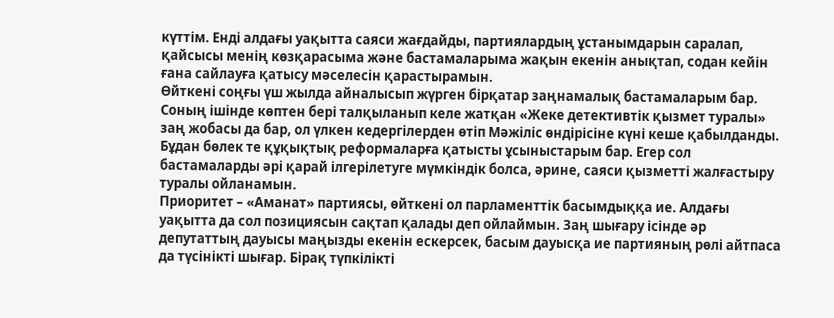күттім. Енді алдағы уақытта саяси жағдайды, партиялардың ұстанымдарын саралап, қайсысы менің көзқарасыма және бастамаларыма жақын екенін анықтап, содан кейін ғана сайлауға қатысу мәселесін қарастырамын.
Өйткені соңғы үш жылда айналысып жүрген бірқатар заңнамалық бастамаларым бар. Соның ішінде көптен бері талқыланып келе жатқан «Жеке детективтік қызмет туралы» заң жобасы да бар, ол үлкен кедергілерден өтіп Мәжіліс өндірісіне күні кеше қабылданды. Бұдан бөлек те құқықтық реформаларға қатысты ұсыныстарым бар. Егер сол бастамаларды әрі қарай ілгерілетуге мүмкіндік болса, әрине, саяси қызметті жалғастыру туралы ойланамын.
Приоритет – «Аманат» партиясы, өйткені ол парламенттік басымдыққа ие. Алдағы уақытта да сол позициясын сақтап қалады деп ойлаймын. Заң шығару ісінде әр депутаттың дауысы маңызды екенін ескерсек, басым дауысқа ие партияның рөлі айтпаса да түсінікті шығар. Бірақ түпкілікті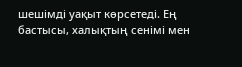шешімді уақыт көрсетеді. Ең бастысы, халықтың сенімі мен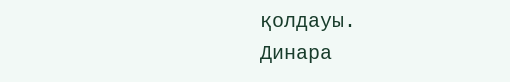қолдауы.
Динара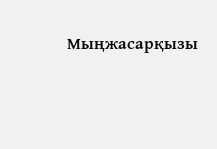Мыңжасарқызы